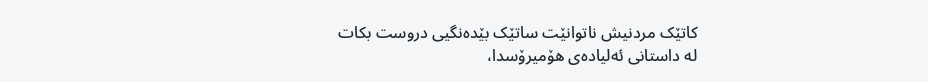کاتێک مردنیش ناتوانێت ساتێک بێدەنگیی دروست بکات
لە داستانی ئەلیادەی هۆمیرۆسدا،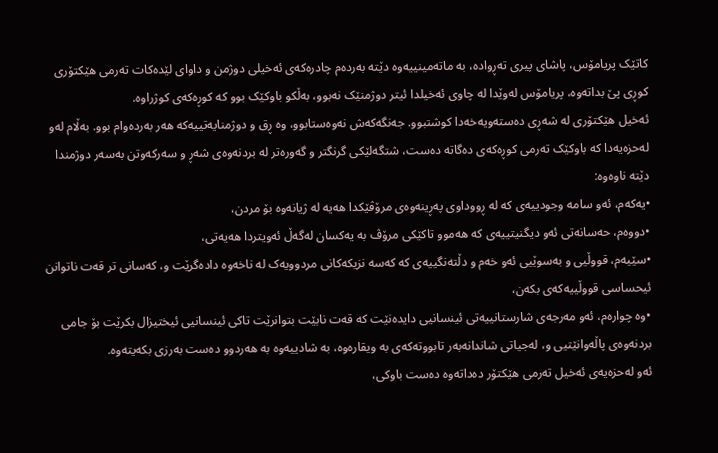کاتێک پریامۆس، پاشای پیری تەڕوادە، بە ماتەمینییەوە دێتە بەردەم چادرەکەی ئەخیلی دوژمن و داوای لێدەکات تەرمی هێکتۆری کوڕی پێ بداتەوە، پریامۆس لەوێدا لە چاوی ئەخیلدا ئیتر دوژمنێک نەبوو، بەڵکو باوکێک بوو کە کوڕەکەی کوژراوە.
ئەخیل هێکتۆری لە شەڕی دەستەویەخەدا کوشتبوو. جەنگەکەش نەوەستابوو، وە ڕق و دوژمنایەتییەکە هەر بەردەوام بوو. بەڵام لەو لەحزەیەدا کە باوکێک تەرمی کوڕەکەی دەگاتە دەست، شتگەلێکی گرنگتر و گەورەتر لە بردنەوەی شەڕ و سەرکەوتن بەسەر دوژمندا دێتە ناوەوە:
•یەکەم، ئەو سامە وجودییەی کە لە ڕووداوی پەڕینەوەی مرۆڤێکدا هەیە لە ژیانەوە بۆ مردن،
•دووەم، حەسانەتی ئەو دیگنیتییەی کە هەموو تاکێکی مرۆڤ بە یەکسان لەگەڵ ئەویتردا هەیەتی،
•سێیەم، قووڵیی و بەسوێیی ئەو خەم و دڵتەنگییەی کە کەسە نزیکەکانی مردوویەک لە ناخەوە دادەگرێت و، کەسانی تر قەت ناتوانن ئیحساسی قووڵییەکەی بکەن،
•وە چوارەم، ئەو مەرجەی شارستانییەتی ئینسانیی دایدەنێت کە قەت نابێت بتوانرێت تاکی ئینسانیی ئیختیزال بکرێت بۆ جامی بردنەوەی پاڵەوانێتیی و، لەجیاتی شاندانەبەر تابووتەکەی بە ویقارەوە، بە شادییەوە بە هەردوو دەست بەرزی بکەیتەوە.
ئەو لەحزەیەی ئەخیل تەرمی هێکتۆر دەداتەوە دەست باوکی،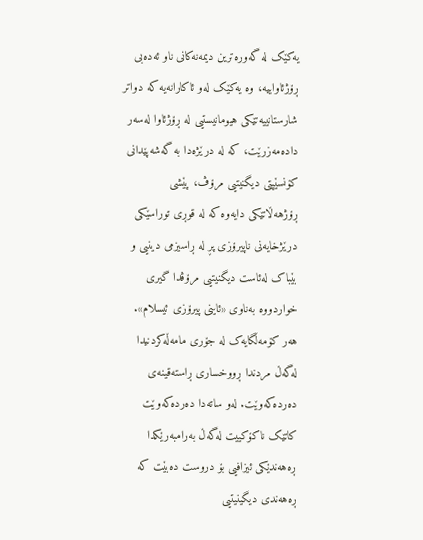یەکێک لە گەورەترین دیمەنەکانی ناو ئەدەبی ڕۆژئاواییە، وە یەکێک لەو ئاکارانەیە کە دواتر شارستانییەتێکی هیومانیستیی لە ڕۆژئاوا لەسەر دادەمەزرێت، کە لە درێژەدا بە گەشەپێدانی کۆنسێپتی دیگنیتیی مرۆڤ، پێشی ڕۆژهەڵاتێکی دایەوە کە لە قوڕی توراسێکی درێژخایەنی ناپیرۆزی پڕ لە ڕاسیزمی دینیی و بێباک لەئاست دیگنیتیی مرۆڤدا گیری خواردووە بەناوی «ئاینی پیرۆزی ئیسلام».
هەر کۆمەڵگایەک لە جۆری مامەڵەکردنیدا لەگەڵ مردندا ڕووخساری ڕاستەقینەی دەردەکەوێت. لەو ساتەدا دەردەکەوێت کاتێک ناکۆکییت لەگەڵ بەرامبەرێکدا ڕەهەندێکی ئیزافیی بۆ دروست دەبێت کە ڕەهەندی دیگینیتیی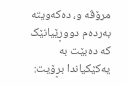مرۆڤە و، دەکەویتە بەردەم دووڕێیانێک کە دەبێت بە یەکێکیاندا بڕۆیت: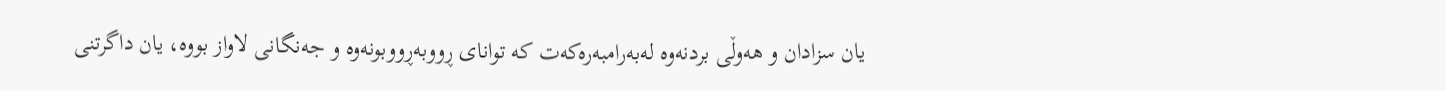یان سزادان و هەوڵی بردنەوە لەبەرامبەرەکەت کە توانای ڕووبەڕووبونەوە و جەنگانی لاواز بووە، یان داگرتنی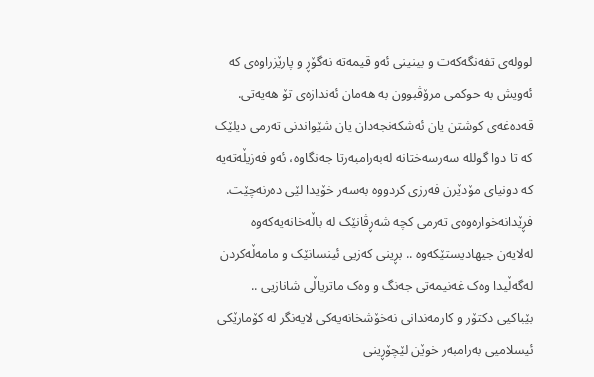لوولەی تفەنگەکەت و بینینی ئەو قیمەتە نەگۆڕ و پارێزراوەی کە ئەویش بە حوکمی مرۆڤبوون بە هەمان ئەندازەی تۆ هەیەتی. قەدەغەی کوشتن یان ئەشکەنجەدان یان شێواندنی تەرمی دیلێک کە تا دوا گوللە سەرسەختانە لەبەرامبەرتا جەنگاوە، ئەو فەزیڵەتەیە کە دونیای مۆدێرن فەرزی کردووە بەسەر خۆیدا لێی دەرنەچێت.
فڕێدانەخوارەوەی تەرمی کچە شەڕڤانێک لە باڵەخانەیەکەوە لەلایەن جیهادیستێکەوە .. بڕینی کەزیی ئینسانێک و مامەڵەکردن لەگەڵیدا وەک غەنیمەتی جەنگ و وەک ماتریاڵی شانازیی .. بێباکیی دکتۆر و کارمەندانی نەخۆشخانەیەکی لایەنگر لە کۆمارێکی ئیسلامیی بەرامبەر خوێن لێچۆڕینی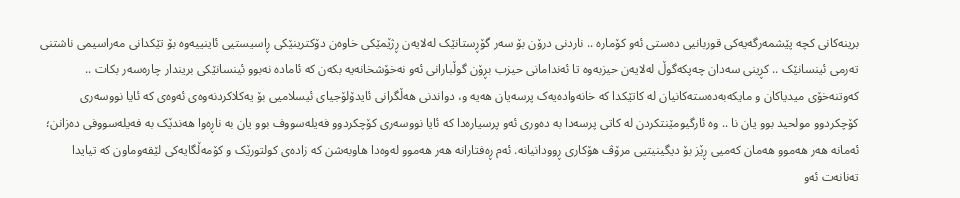برینەکانی کچە پێشمەرگەیەکی قوربانیی دەستی ئەو کۆمارە .. ناردنی درۆن بۆ سەر گۆڕستانێک لەلایەن ڕژێمێکی خاوەن دۆکترینێکی ڕاسیستیی ئاینییەوە بۆ تێکدانی مەراسیمی ناشتنی تەرمی ئینسانێک .. کڕینی سەدان چەپکەگوڵ لەلایەن حیزبەوە تا ئەندامانی حیزب بڕۆن گوڵبارانی ئەو نەخۆشخانەیە بکەن کە ئامادە نەبوو ئینسانێکی بریندار چارەسەر بکات .. کەوتنەخۆی میدیاکان و مایکەبەدەستەکانیان لە کاتێکدا کە خانەوادەیەک پرسەیان هەیە و، دواندنی هەڵگرانی ئایدۆلۆجیای ئیسلامیی بۆ یەکلاکردنەوەی ئەوەی کە ئایا نووسەری کۆچکردوو مولحید بوو یان نا .. وە ئارگیومێنتکردن لە کاتی پرسەدا بە دەوری ئەو پرسیارەدا کە ئایا نووسەری کۆچکردوو فەیلەسووف بوو یان بە ناڕەوا هەندێک بە فەیلەسووفی دەزانن؛ ئەمانە هەر هەموو هەمان کەمیی ڕێز بۆ دیگینیتیی مرۆڤ هۆکاری ڕوودانیانە. ئەم ڕەفتارانە هەر هەموو لەوەدا هاوبەشن کە زادەی کولتورێک و کۆمەڵگایەکی لێقەوماون کە تیایدا تەنانەت ئەو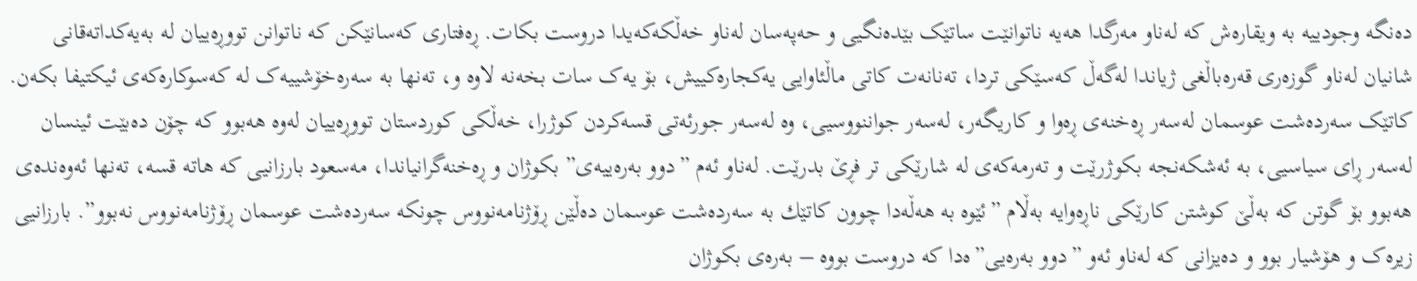دەنگە وجودییە بە ویقارەش کە لەناو مەرگدا هەیە ناتوانێت ساتێک بێدەنگیی و حەپەسان لەناو خەڵکەکەیدا دروست بکات. ڕەفتاری کەسانێکن کە ناتوانن تووڕەییان لە بەیەکداتەقانی شانیان لەناو گوزەری قەرەباڵغی ژیاندا لەگەڵ کەسێکی تردا، تەنانەت کاتی ماڵئاوایی یەکجارەکییش، بۆ یەک سات بخەنە لاوە و، تەنها بە سەرەخۆشییەک لە کەسوکارەکەی ئیکتیفا بکەن.
کاتێک سەردەشت عوسمان لەسەر ڕەخنەی ڕەوا و کاریگەر، لەسەر جواننووسیی، وە لەسەر جورئەتی قسەکردن کوژرا، خەڵکی کوردستان تووڕەییان لەوە هەبوو کە چۆن دەبێت ئینسان لەسەر ڕای سیاسیی، بە ئەشکەنجە بکوژرێت و تەرمەکەی لە شارێکی تر فڕێ بدرێت. لەناو ئەم ”دوو بەرەییەی” بکوژان و ڕەخنەگرانیاندا، مەسعود بارزانیی کە هاتە قسە، تەنها ئەوەندەی هەبوو بۆ گوتن کە بەڵێ کوشتن کارێکی ناڕەوایە بەڵام ”ئێوە بە هەڵەدا چوون کاتێك بە سەردەشت عوسمان دەڵێن ڕۆژنامەنووس چونکە سەردەشت عوسمان ڕۆژنامەنووس نەبوو”. بارزانیی زیرەک و هۆشیار بوو و دەیزانی کە لەناو ئەو ”دوو بەرەیی”ەدا کە دروست بووە – بەرەی بکوژان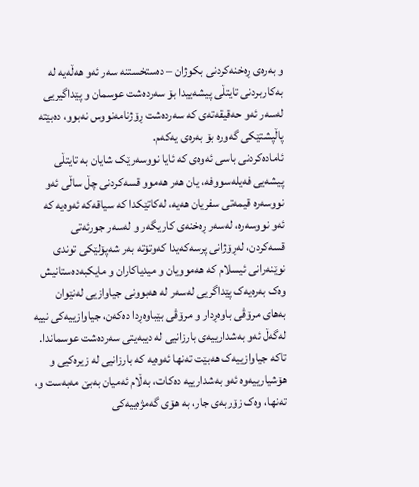و بەرەی ڕەخنەکردنی بکوژان – دەستخستنە سەر ئەو هەڵەیە لە بەکاربردنی تایتڵی پیشەییدا بۆ سەردەشت عوسمان و پێداگیریی لەسەر ئەو حەقیقەتەی کە سەردەشت ڕۆژنامەنووس نەبوو، دەبێتە پاڵپشتێکی گەورە بۆ بەرەی یەکەم.
ئامادەکردنی باسی ئەوەی کە ئایا نووسەرێک شایان بە تایتڵی پیشەیی فەیلەسووفە، یان هەر هەموو قسەکردنی چڵ ساڵی ئەو نووسەرە قیمەتی سفریان هەیە، لەکاتێکدا کە سیاقەکە ئەوەیە کە ئەو نووسەرە، لەسەر ڕەخنەی کاریگەر و لەسەر جورئەتی قسەکردن، لەڕۆژانی پرسەکەیدا کەوتۆتە بەر شەپۆلێکی توندی نوێنەرانی ئیسلام کە هەموویان و میدیاکاران و مایکبەدەستانیش وەک بەرەیەک پێداگریی لەسەر لە هەبوونی جیاوازیی لەنێوان بەهای مرۆڤی باوەڕدار و مرۆڤی بێباوەڕدا دەکەن، جیاوازییەکی نییە لەگەڵ ئەو بەشدارییەی بارزانیی لە دیبەیتی سەردەشت عوسماندا. تاکە جیاوازییەک هەبێت تەنها ئەوەیە کە بارزانیی لە زیرەکیی و هۆشیارییەوە ئەو بەشدارییە دەکات، بەڵام ئەمیان بەبێ مەبەست و، تەنها، وەک زۆربەی جار، بە هۆی گەمژەییەکی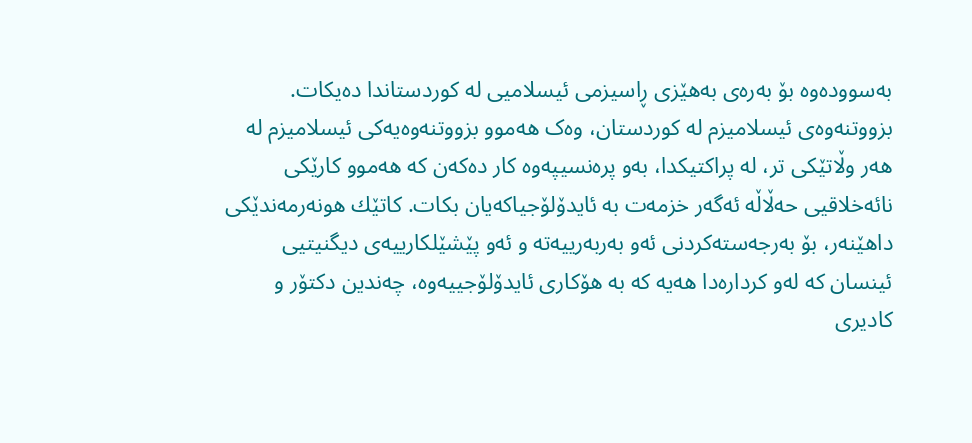بەسوودەوە بۆ بەرەی بەهێزی ڕاسیزمی ئیسلامیی لە کوردستاندا دەیکات.
بزووتنەوەی ئیسلامیزم لە کوردستان، وەک هەموو بزووتنەوەیەکی ئیسلامیزم لە هەر وڵاتێکی تر، لە پراکتیکدا، بەو پرەنسیپەوە کار دەکەن کە هەموو کارێکی نائەخلاقیی حەڵاڵە ئەگەر خزمەت بە ئایدۆلۆجیاکەیان بکات. کاتێك هونەرمەندێکی داهێنەر، بۆ بەرجەستەکردنی ئەو بەربەرییەتە و ئەو پێشێلکارییەی دیگنیتیی ئینسان کە لەو کردارەدا هەیە کە بە هۆکاری ئایدۆلۆجییەوە، چەندین دکتۆر و کادیری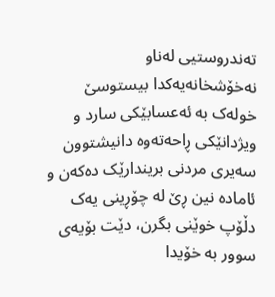تەندروستیی لەناو نەخۆشخانەیەکدا بیستوسێ خولەک بە ئەعسابێکی سارد و ویژدانێکی ڕاحەتەوە دانیشتوون سەیری مردنی بریندارێک دەکەن و ئامادە نین ڕێ لە چۆڕینی یەک دڵۆپ خوێنی بگرن، دێت بۆیەی سوور بە خۆیدا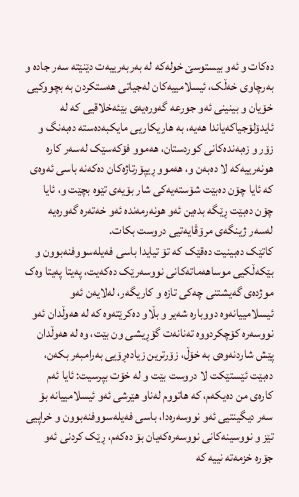دەکات و ئەو بیستوسێ خولەکە لە بەربەرییەت دێنێتە سەر جادە و بەرچاوی خەڵک، ئیسلامییەکان لەجیاتی هەستکردن بە بچووکیی خۆیان و بینینی ئەو جورعە گەورەیەی بێئەخلاقیی کە لە ئایدۆلۆجیاکەیاندا هەیە، بە هاریکاریی مایکبەدەستە دەبەنگ و زۆر و زەبەندەکانی کوردستان، هەموو فۆکەسێک لەسەر کارە هونەرییەکە لا دەبەن و، هەموو ڕیپۆرتاژەکان دەکەنە باسی ئەوەی کە ئایا چۆن دەبێت شۆستەیەکی شار بۆیەی تێوە بچێت و، ئایا چۆن دەبێت ڕێگە بدەین ئەو هونەرمەندە ئەو خەتەرە گەورەیە لەسەر ژینگەی مرۆڤایەتیی دروست بکات.
کاتێک دەبینیت دەقێک کە تۆ تیایدا باسی فەیلەسووفنەبوون و بێکەڵکیی موساهەماتەکانی نووسەرێک دەکەیت، پەیتا پەیتا وەک موژدەی گەیشتنی چەکی تازە و کاریگەر، لەلایەن ئەو ئیسلامییانەوە دووبارە شەیر و بڵاو دەکرێتەوە کە لە هەوڵدان ئەو نووسەرە کۆچکردووە تەنانەت گۆڕیشی ون بێت، وە لە هەوڵدان پێش شاردنەوەی بە خۆڵ، زۆرترین زیادەڕۆیی بەرامبەر بکەن، دەبێت ئێستێکت لا دروست بێت و لە خۆت بپرسیت: ئایا ئەم کارەی من دەیکەم، کە هاتووم لەناو هێرشی ئەو ئیسلامییانە بۆ سەر دیگینتیی ئەو نووسەرەدا، باسی فەیلەسووفنەبوون و خراپیی تێز و نووسینەکانی نووسەرەکەیان بۆ دەکەم، ڕێک کردنی ئەو جۆرە خزمەتە نییە کە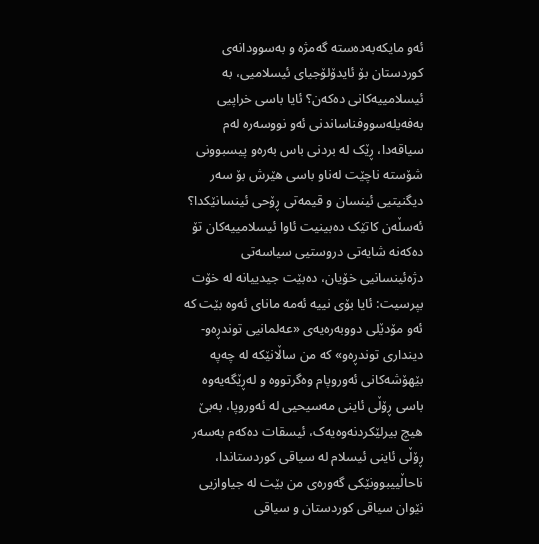ئەو مایکەبەدەستە گەمژە و بەسوودانەی کوردستان بۆ ئایدۆلۆجیای ئیسلامیی، بە ئیسلامییەکانی دەکەن؟ ئایا باسی خراپیی بەفەیلەسووفناساندنی ئەو نووسەرە لەم سیاقەدا، ڕێک لە بردنی باس بەرەو پیسبوونی شۆستە ناچێت لەناو باسی هێرش بۆ سەر دیگنیتیی ئینسان و قیمەتی ڕۆحی ئینسانێکدا؟
ئەسڵەن کاتێک دەبینیت ئاوا ئیسلامییەکان تۆ دەکەنە شایەتی دروستیی سیاسەتی دژەئینسانیی خۆیان، دەبێت جیدییانە لە خۆت بپرسیت: ئایا بۆی نییە ئەمە مانای ئەوە بێت کە ئەو مۆدێلی دووبەرەیەی «عەلمانیی توندڕەو-دینداری توندڕەو» کە من ساڵانێکە لە چەپە بێهۆشەکانی ئەوروپام وەگرتووە و لەڕێگەیەوە باسی ڕۆڵی ئاینی مەسیحیی لە ئەوروپا، بەبێ هیچ بیرلێکردنەوەیەک، ئیسقات دەکەم بەسەر ڕۆڵی ئاینی ئیسلام لە سیاقی کوردستاندا، ناحاڵییبوونێکی گەورەی من بێت لە جیاوازیی نێوان سیاقی کوردستان و سیاقی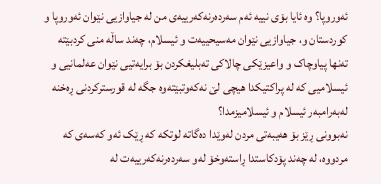ئەوروپا؟ وە ئایا بۆی نییە ئەم سەردەرنەکەرییەی من لە جیاوازیی نێوان ئەوروپا و کوردستان و، جیاوازیی نێوان مەسیحییەت و ئیسلام، چەند ساڵە منی کردبێتە تەنها پیاوچاک و واعیزێکی چالاکی تەبلیغکردن بۆ برایەتیی نێوان عەلمانیی و ئیسلامیی کە لە پراکتیکدا هیچی لێ نەکەوتبێتەوە جگە لە قورسترکردنی ڕەخنە لەبەرامبەر ئیسلام و ئیسلامیزمدا؟
نەبوونی ڕێز بۆ هەیبەتی مردن لەوێدا دەگاتە لوتکە کە ڕێک ئەو کەسەی کە مردووە، لە چەند پۆدکاستدا ڕاستەوخۆ لەو سەردەرنەکەرییەت لە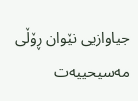جیاوازیی نێوان ڕۆڵی مەسیحییەت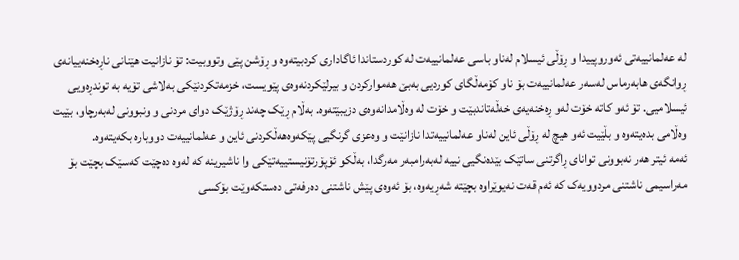لە عەلمانییەتی ئەوروپییدا و ڕۆڵی ئیسلام لەناو باسی عەلمانییەت لە کوردستاندا ئاگاداری کردبیتەوە و ڕۆشن پێی وتووبیت: تۆ نازانیت هێنانی ناڕەخنەییانەی ڕوانگەی هابەرماس لەسەر عەلمانییەت بۆ ناو کۆمەڵگای کوردیی بەبێ هەموارکردن و بیرلێکردنەوەی پێویست، خزمەتکردنێکی بەلاشی تۆیە بە توندڕەویی ئیسلامیی. تۆ ئەو کاتە خۆت لەو ڕەخنەیەی خەڵەتاندبێت و خۆت لە وەڵامدانەوەی دزیبێتەوە. بەڵام ڕێک چەند ڕۆژێک دوای مردنی و ونبوونی لەبەرچاو، بێیت وەڵامی بدەیتەوە و بڵێیت ئەو هیچ لە ڕۆڵی ئاین لەناو عەلمانییەتدا نازانێت و وەعزی گرنگیی پێکەوەهەڵکردنی ئاین و عەلمانییەت دووبارە بکەیتەوە.
ئەمە ئیتر هەر نەبوونی توانای ڕاگرتنی ساتێک بێدەنگیی نییە لەبەرامبەر مەرگدا، بەڵکو ئۆپۆرتۆنیستییەتێکی وا ناشیرینە کە لەوە دەچێت کەسێک بچێت بۆ مەراسیمی ناشتنی مردوویەک کە ئەم قەت نەیوێراوە بچێتە شەڕیەوە، بۆ ئەوەی پێش ناشتنی دەرفەتی دەستکەوێت بۆکسی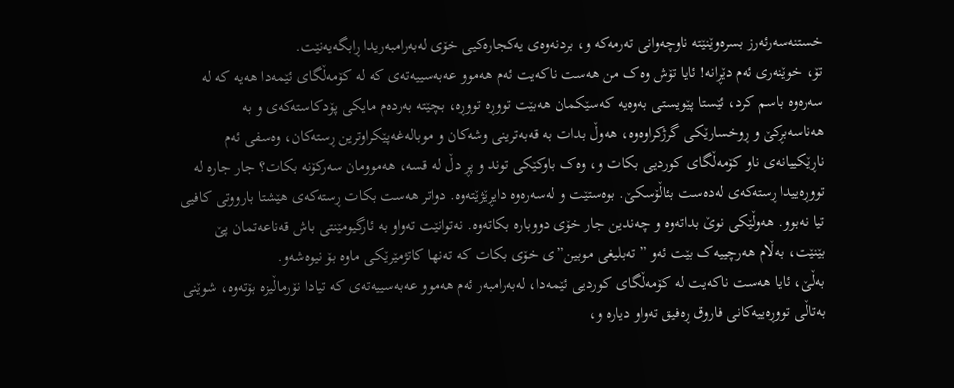خستنەسەرئەرز بسرەوێنێتە ناوچەوانی تەرمەکە و، بردنەوەی یەکجارەکیی خۆی لەبەرامبەریدا ڕابگەیەنێت.
تۆ، خوێنەری ئەم دێڕانە! ئایا تۆش وەک من هەست ناکەیت ئەم هەموو عەبەسییەتەی کە لە کۆمەڵگای ئێمەدا هەیە کە لە سەرەوە باسم کرد، ئێستا پێویستی بەوەیە کەسێکمان هەبێت تووڕە تووڕە، بچێتە بەردەم مایکی پۆدکاستەکەی و بە هەناسەبڕکێ و ڕوخسارێکی گرژکراوەوە، هەوڵ بدات بە قەبەترینی وشەکان و موبالەغەپێکراوترین ڕستەکان، وەسفی ئەم ناڕێکییانەی ناو کۆمەڵگای کوردیی بکات و، وەک باوکێکی توند و پڕ دڵ لە قسە، هەموومان سەرکۆنە بکات؟ جار جارە لە تووڕەییدا ڕستەکەی لەدەست بئاڵۆسکێ. بوەستێت و لەسەرەوە دایڕێژێتەوە. دواتر هەست بکات ڕستەکەی هێشتا بارووتی کافیی تیا نەبوو. هەوڵێکی نوێ بداتەوە و چەندین جار خۆی دووبارە بکاتەوە. نەتوانێت تەواو بە ئارگیومێنتی باش قەناعەتمان پێ بێنێت، بەڵام هەرچییەک بێت ئەو ”تەبلیغی موبین”ی خۆی بکات کە تەنها کاتژمێرێکی ماوە بۆ نیوەشەو.
بەڵێ، ئایا هەست ناکەیت لە کۆمەڵگای کوردیی ئێمەدا، لەبەرامبەر ئەم هەموو عەبەسییەتەی کە تیادا نۆرماڵیزە بۆتەوە، شوێنی بەتاڵی تووڕەییەکانی فاروق ڕەفیق تەواو دیارە و،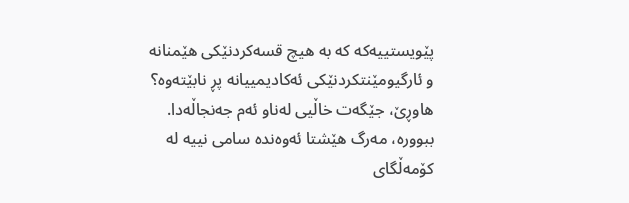پێویستییەکە کە بە هیچ قسەکردنێکی هێمنانە و ئارگیومێنتکردنێکی ئەکادیمییانە پڕ نابێتەوە؟
هاوڕێ، جێگەت خاڵیی لەناو ئەم جەنجاڵەدا.
ببوورە، مەرگ هێشتا ئەوەندە سامی نییە لە کۆمەڵگای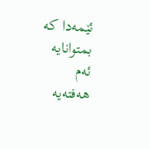ئێمەدا کە بمتوانایە ئەم هەفتەیە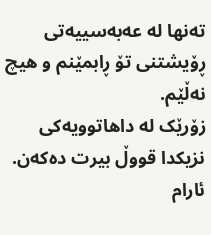تەنها لە عەبەسییەتی ڕۆیشتنی تۆ ڕابمێنم و هیچ نەڵێم.
زۆرێک لە داهاتوویەکی نزیکدا قووڵ بیرت دەکەن.
ئارام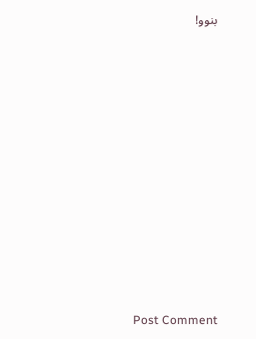بنوو!















Post Comment